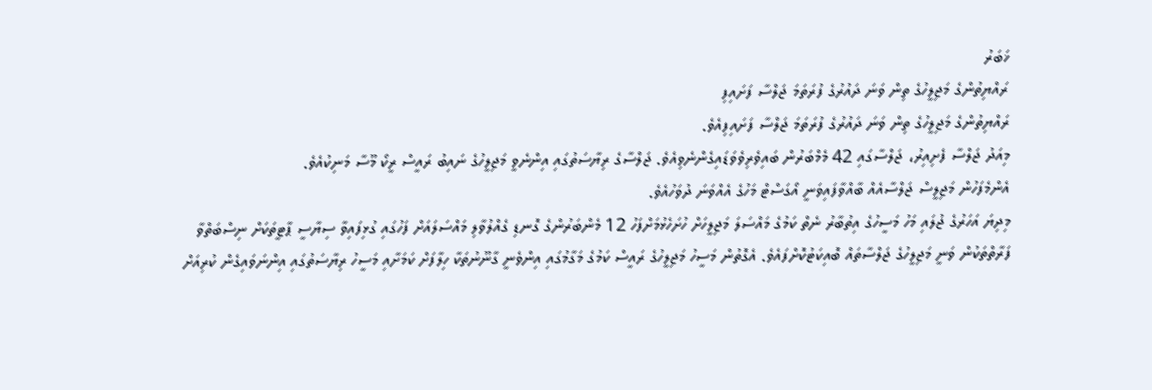ޚަބަރު
ރައްޔިތުންގެ މަޖިލީހުގެ ތިން ވަނަ ދައުރުގެ ފުރަތަމަ ޖަލްސާ ފަށައިފި
ރައްޔިތުންގެ މަޖިލީހުގެ ތިން ވަނަ ދައުރުގެ ފުރަތަމަ ޖަލްސާ ފަށައިފިއެވެ.
މިއަދު ޖަލްސާ ފެށިއިރު، ޖަލްސާގައި 42 މެމްބަރުން ބައިވެރިވެވަޑައިގެންނެވިއެވެ. ޖަލްސާގެ ރިޔާސަތުގައި އިންނެވީ މަޖިލީހުގެ ނައިބު ރައީސް ރީކޯ މޫސާ މަނިކުއެވެ.
އެންމެފަހުން މަޖިލީސް ޖަލްސާއެއް ބާއްވާފައިވަނީ އޯގަސްޓް މަހުގެ އެއްވަނަ ދުވަހުއެވެ.
މިދިޔަ އަހަރުގެ ޖުލައި މަހު މަސީހުގެ އިތުބާރު ނެތް ކަމުގެ މައްސަލަ މަޖިލީހަށް ހުށަހެޅުމަށްފަހު 12 މެންބަރުންގެ ގޮނޑި ގެއްލުވާލި މައްސަލައަށް ފަހުގައި ގުޅިފައިވާ ސިޔާސީ ޕާޓީތަކަށް ނިސްބަތްވާ ފަރާތްތަކުން ވަނީ މަޖިލީހުގެ ޖަލްސާތައް ބޮއިކަޓުކޮށްފައެވެ. އެގޮތުން މަސީހު މަޖިލީހުގެ ރައީސް ކަމުގެ މަގާމުގައި އިންވެނީ ގާނޫނުތަކާ ހިލާފަށް ކަމަށާއި މަސީހު ރިޔާސަތުގައި އިންނަވައިގެން ކުރިއަށް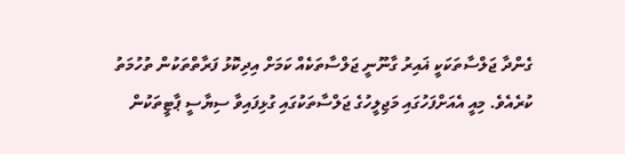ގެންދާ ޖަލްސާތަކަކީ ޣައިރު ގާނޫނީ ޖަލްސާތަކެއް ކަމަށް އިދިކޮޅު ފަރާތްތަކުން ތުހުމަތު ކުރެއެވެ. މިއީ އެއަށްފަހުގައި މަޖިލީހުގެ ޖަލްސާތަކުގައި ގުޅިފައިވާ ސިޔާސީ ޕާޓީތަކުން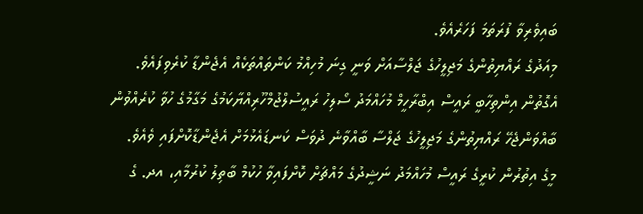ބައިވެރިވާ ފުރަތަމަ ފަހަރެއެވެ.
މިއަދުގެ ރައްޔިތުންގެ މަޖިލީހުގެ ޖަލްސާއަށް ވަނީ ގިނަ މުހިއްމު ކަންތައްތަކެއް އެޖެންޑާ ކުރެވިފައެވެ. އެގޮތުން އިންތިހާބީ ރައީސް އިބްރާހީމް މުހައްމަދު ސޯލިހު ރައީސުލްޖުމްހޫރިއްޔާކަމުގެ މަގާމުގެ ހުވާ ކުރެއްވުން ބާއްވަންޖެހޭ ރައްޔިތުންގެ މަޖިލީހުގެ ޖަލްސާ ބާއްވާނެ ދުވަސް ކަނޑައެޅުމަށް އެޖެންޑާކޮށްފައި ވެއެވެ.
މީގެ އިތުރުން ކުރީގެ ރައީސް މުހައްމަދު ނަޝީދުގެ މައްޗަށް ކޮށްފައިވާ ހުކުމް ބާތިލު ކުރުމާއި، އދ. ގެ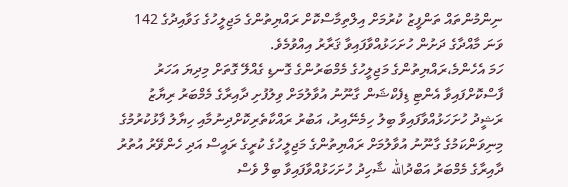ނިންމުންތައް ތަންފީޒު ކުރުމަށް އިލްތިމާސްކޮށް ރައްޔިތުންގެ މަޖިލީހުގެ ގަވާއިދުގެ 142 ވަނަ މާއްދާގެ ދަށުން ހުށަހަޅުއްވާފައިވާ ޤަރާރު އިއްވުމެވެ.
ހަމަ އެހެންމެ،ރައްޔިތުންގެ މަޖިލީހުގެ މެމްބަރުންގެ ގޮނޑި ގެއްލޭ ގޮތަށް މިދިޔަ އަހަރު ފާސްކޮށްފައިވާ އެންޓި ޑިފެކްޝަން ގާނޫނު އުވާލުމަށް ވިލުފުށި ދާއިރާގެ މެމްބަރު ރިޔާޒު ރަޝީދު ހުށަހަޅުއްވާފައިވާ ބިލު ހިމެނޭއިރު، އަބުރު ރައްކާތެރިކޮށްދިނުމާއި ހިޔާލު ފާޅުކުރުމުގެ މިނިވަންކަމުގެ ގާނޫނު އުވާލުމަށް ރައްޔިތުންގެ މަޖިލީހުގެ ކުރީގެ ރައީސް އަދި ހެންވޭރު އުތުރު ދާއިރާގެ މެމްބަރު އަބްދުالله ޝާހިދު ހުށަހަޅުއްވާފައިވާ ބިލް ވެސް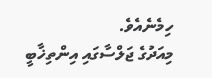ހިމެނެއެވެ.
މިއަދުގެ ޖަލްސާގައި އިންތިޚާބީ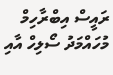ރައީސް އިބްރާހިމް މުހައްމަދު ސޯލިހް އާއި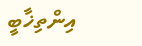އިންތިޚާބީ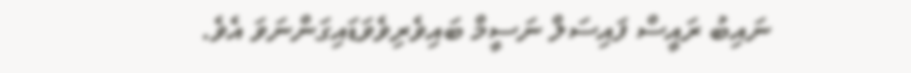ނައިބު ރައީސް ފައިސަލް ނަސީމް ބައިވެރިވެވަޑައިގަންނަވަ އެވެ.